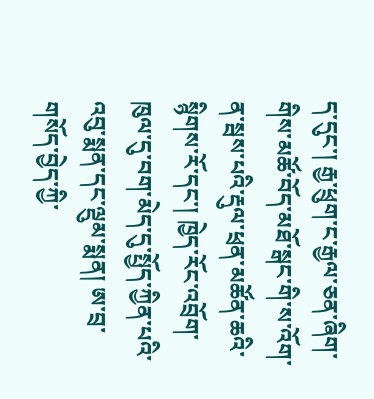ད་དུང་། རྒྱ་ཕྲུག་ང་རྒྱལ་ཅན་ཞིག་གིས་མཚོ་བོད་མཐོ་སྒང་གི་ས་འོག་ན་སྦས་པའི་རྡུལ་ཕྲན་མཚོན་ཆའི་སྙིགས་རོ་དང་། ཁྱེད་རོང་འབྲོག་ཁུལ་དུ་བག་མེད་དུ་སྤྱོད་ཀྱིན་པའི་འབུ་སྨན་དང་ལྡུམ་སྨན། ཨ་བྲ་གསོད་བྱེད་ཀྱི་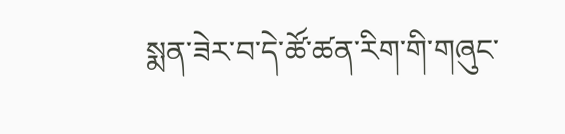སྨན་ཟེར་བ་དེ་ཚོ་ཚན་རིག་གི་གཞུང་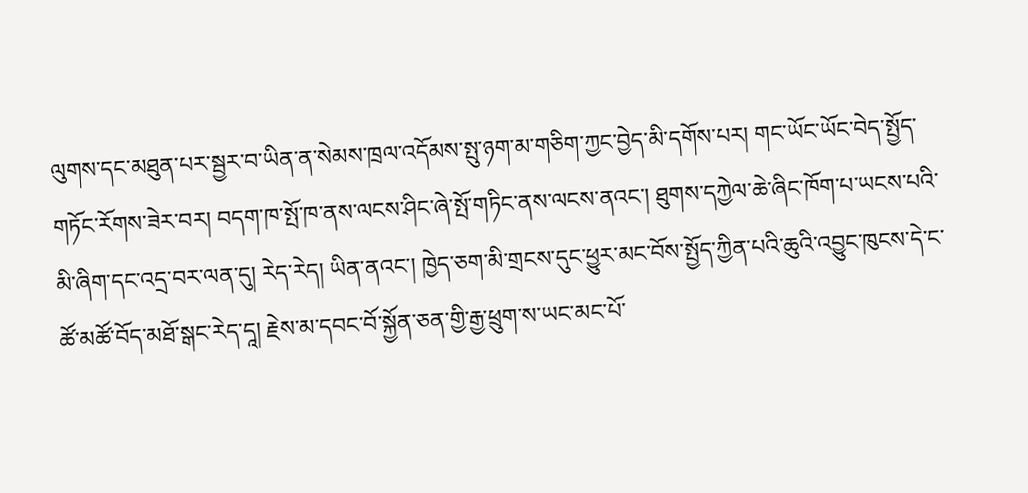ལུགས་དང་མཐུན་པར་སྦྱར་བ་ཡིན་ན་སེམས་ཁྲལ་འདོམས་སྤུ་ཉག་མ་གཅིག་ཀྱང་བྱེད་མི་དགོས་པར། གང་ཡོང་ཡོང་བེད་སྤྱོད་གཏོང་རོགས་ཟེར་བར། བདག་ཁ་སྤོ་ཁ་ནས་ལངས་ཤིང་ཞེ་སྤོ་གཏིང་ནས་ལངས་ནའང་། ཐུགས་དཀྱེལ་ཆེ་ཞིང་ཁོག་པ་ཡངས་པའི་མི་ཞིག་དང་འདྲ་བར་ལན་དུ། རེད་རེད། ཡིན་ནའང་། ཁྱེད་ཅག་མི་གྲངས་དུང་ཕྱུར་མང་བོས་སྤྱོད་ཀྱིན་པའི་ཆུའི་འབྱུང་ཁུངས་དེ་ང་ཚོ་མཚོ་བོད་མཐོ་སྒང་རེད་དཱ། རྗེས་མ་དབང་བོ་སྐྱོན་ཅན་གྱི་རྒྱ་ཕྲུག་ས་ཡང་མང་པོ་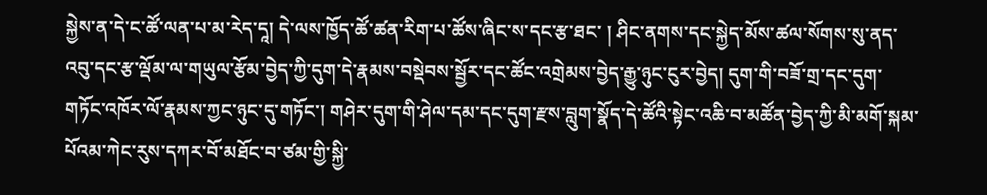སྐྱེས་ན་དེ་ང་ཚོ་ལན་པ་མ་རེད་དཱ། དེ་ལས་ཁྱོད་ཚོ་ཚན་རིག་པ་ཚོས་ཞིང་ས་དང་རྩ་ཐང་ ། ཤིང་ནགས་དང་སྐྱེད་མོས་ཚལ་སོགས་སུ་ནད་འབུ་དང་རྩ་ལྡོམ་ལ་གཡུལ་རྩོམ་བྱེད་ཀྱི་དུག་དེ་རྣམས་བསྡེབས་སྦྱོར་དང་ཚོང་འགྲེམས་བྱེད་རྒྱུ་ཉུང་ངུར་བྱེད། དུག་གི་བཟོ་གྲ་དང་དུག་གཏོང་འཁོར་ལོ་རྣམས་ཀྱང་ཉུང་དུ་གཏོང་། གཤེར་དུག་གི་ཤེལ་དམ་དང་དུག་རྫས་བླུག་སྣོད་དེ་ཚོའི་སྟེང་འཆི་བ་མཚོན་བྱེད་ཀྱི་མི་མགོ་སྐམ་པོའམ་ཀེང་རུས་དཀར་བོ་མཐོང་བ་ཙམ་གྱི་སྐྱི་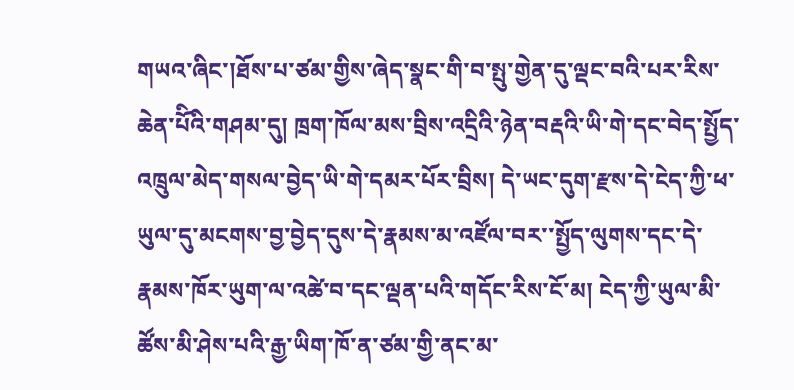གཡའ་ཞིང་།ཐོས་པ་ཙམ་གྱིས་ཞེད་སྣང་གི་བ་སྤུ་གྱེན་དུ་ལྡང་བའི་པར་རིས་ཆེན་པོིའི་གཤམ་དུ། ཁྲག་ཁོལ་མས་བྲིས་འདྲིའི་ཉེན་བརྡའི་ཡི་གེ་དང་བེད་སྤྱོད་འཁྲུལ་མེད་གསལ་བྱེད་ཡི་གེ་དམར་པོར་བྲིས། དེ་ཡང་དུག་རྫས་དེ་ངེད་ཀྱི་ཕ་ཡུལ་དུ་མངགས་བྱ་བྱེད་དུས་དེ་རྣམས་མ་འཛོལ་བར་་སྤྱོད་ལུགས་དང་དེ་རྣམས་ཁོར་ཡུག་ལ་འཚེ་བ་དང་ལྡན་པའི་གདོང་རིས་ངོ་མ། ངེད་ཀྱི་ཡུལ་མི་ཚོས་མི་ཤེས་པའི་རྒྱ་ཡིག་ཁོ་ན་ཙམ་གྱི་ནང་མ་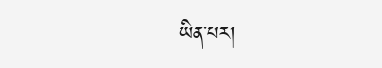ཡིན་པར།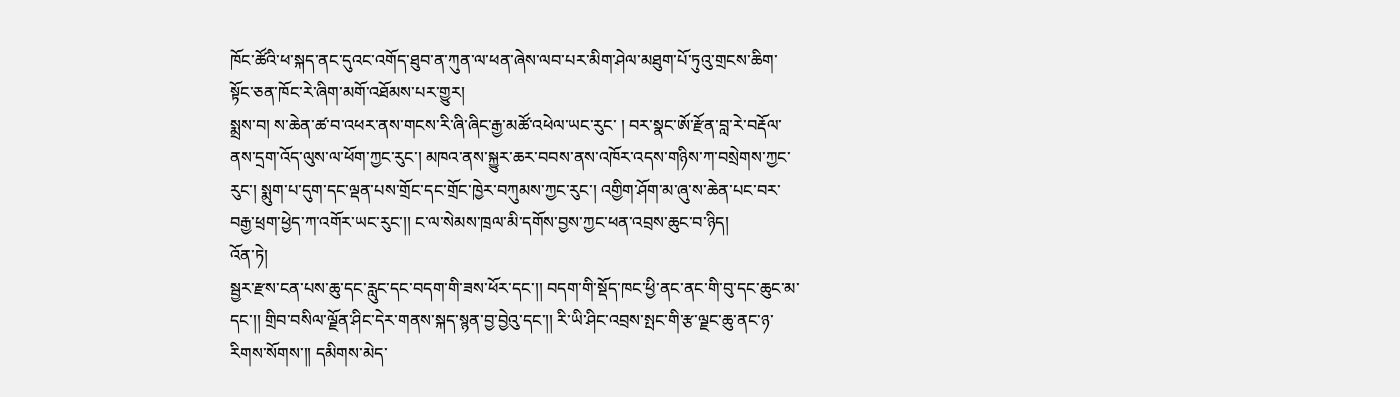ཁོང་ཚོའི་ཕ་སྐད་ནང་དུའང་འགོད་ཐུབ་ན་ཀུན་ལ་ཕན་ཞེས་ལབ་པར་མིག་ཤེལ་མཐུག་པོ་ཏུའུ་གྲངས་ཆིག་སྟོང་ཅན་ཁོང་རེ་ཞིག་མགོ་འཐོམས་པར་གྱུར།
སྨྲས་བ། ས་ཆེན་ཚ་བ་འཕར་ནས་གངས་རི་ཞི་ཞིང་རྒྱ་མཚོ་འཕེལ་ཡང་རུང་ ། བར་སྣང་ཨོ་རྫོན་བླ་རེ་བརྡོལ་ནས་དྲག་འོད་ལུས་ལ་ཕོག་ཀྱང་རུང་། མཁའ་ནས་སྐྱུར་ཆར་བབས་ནས་འཁོར་འདས་གཉིས་ཀ་བསྲེགས་ཀྱང་རུང་། སྨུག་པ་དུག་དང་ལྡན་པས་གྲོང་དང་གྲོང་ཁྱེར་བཀུམས་ཀྱང་རུང་། འགྱིག་ཤོག་མ་ཞུ་ས་ཆེན་པང་བར་བརྒྱ་ཕྲག་ཕྱེད་ཀ་འགོར་ཡང་རུང་།། ང་ལ་སེམས་ཁྲལ་མི་དགོས་བྱས་ཀྱང་ཕན་འབྲས་ཆུང་བ་ཉིད།
འོན་ཏེ།
སྦྱར་རྫས་ངན་པས་ཆུ་དང་རླུང་དང་བདག་གི་ཟས་ཕོར་དང་།། བདག་གི་སྡོད་ཁང་ཕྱི་ནང་ནང་གི་བུ་དང་ཆུང་མ་དང་།། གྲིབ་བསིལ་ལྗོན་ཤིང་དེར་གནས་སྐད་སྙན་བྱ་བྱེའུ་དང་།། རི་ཡི་ཤིང་འབྲས་སྤང་གི་རྩ་ལྗང་ཆུ་ནང་ཉ་
རིགས་སོགས་།། དམིགས་མེད་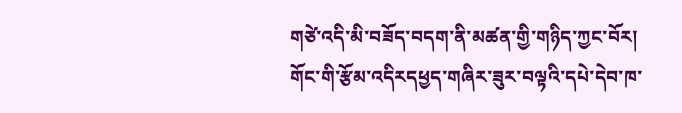གཙེ་འདི་མི་བཟོད་བདག་ནི་མཚན་གྱི་གཉིད་ཀྱང་བོར།
གོང་གི་རྩོམ་འདིརདཕྱད་གཞིར་ཟུར་བལྟའི་དཔེ་དེབ་ཁ་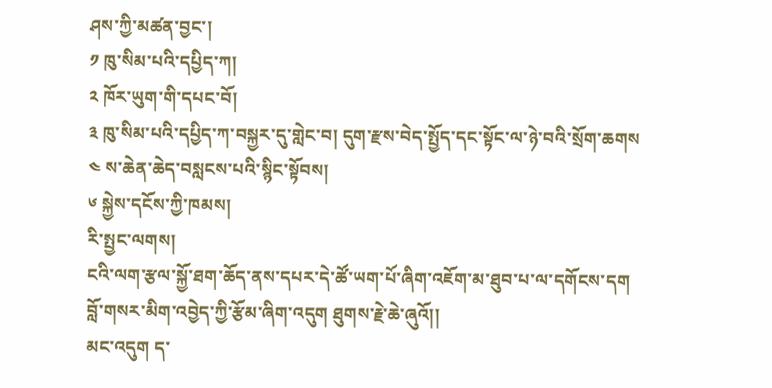ཤས་ཀྱི་མཚན་བྱང་།
༡ ཁུ་སིམ་པའི་དཔྱིད་ཀ།
༢ ཁོར་ཡུག་གི་དཔང་བོ།
༣ ཁུ་སིམ་པའི་དཔྱིད་ཀ་བསྐྱར་དུ་གླེང་བ། དུག་རྫས་བེད་སྤྱོད་དང་སྟོང་ལ་ཉེ་བའི་སྲོག་ཆགས
༤ ས་ཆེན་ཆེད་བསླངས་པའི་སྙིང་སྟོབས།
༦ སྐྱེས་དངོས་ཀྱི་ཁམས།
རི་སྤྱང་ལགས།
ངའི་ལག་རྩལ་སྐྱོ་ཐག་ཆོད་ནས་དཔར་དེ་ཚོ་ཡག་པོ་ཞིག་འཇོག་མ་ཐུབ་པ་ལ་དགོངས་དག
བློ་གསར་མིག་འབྱེད་ཀྱི་རྩོམ་ཞིག་འདུག ཐུགས་རྗེ་ཆེ་ཞུའོ།།
མང་འདུག ད་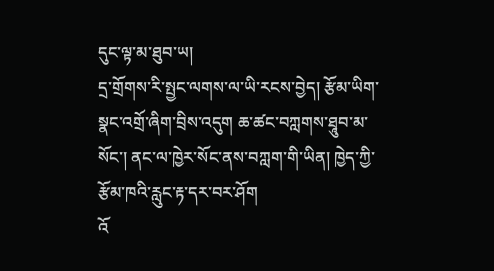དུང་ལྟ་མ་ཐུབ་ཡ།
དྲ་གྲོགས་རི་སྤྱང་ལགས་ལ་ཡི་རངས་བྱེད། རྩོམ་ཡིག་སྣང་འགྲོ་ཞིག་བྲིས་འདུག ཆ་ཚང་བཀླགས་ཐཱུབ་མ་སོང་། ནང་ལ་ཁྱེར་སོང་ནས་བཀླག་གི་ཡིན། ཁྱེད་ཀྱི་རྩོམ་ཁའི་རླུང་རྟ་དར་བར་ཤོག
འོ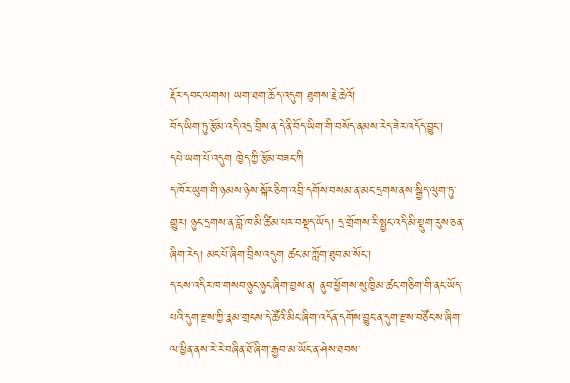རྡོར་དབང་ལགས། ཡག་ཐག་ཆོད་འདུག ཐུགས་རྗེ་ཆེའོ།
བོད་ཡིག་ཏུ་རྩོམ་འདི་འདྲ་བྲིས་ན་དེ་ནི་བོད་ཡིག་གི་བསོད་ནམས་རེད་ཟེར་འདོད་བྱུང་།
དཔེ་ཡག་པོ་འདུག ཁྱེད་ཀྱི་རྩོམ་བཟང་ཀི
ད་ཁོར་ཡུག་གི་ཉམས་ཉེས་སྐོར་ཅིག་འབྲི་དགོས་བསམ་ན་མང་དྲགས་ནས་སྒྱིད་ལུག་ཏུ་གྱུར། ཉུང་དྲགས་ན་བློ་ཁ་མི་ཚིམ་པར་བསྡད་ཡོད། དྲ་གྲོགས་རི་སྤྱང་འདི་མི་སྡུག་རུས་ཅན་ཞིག་རེད། མང་པོ་ཞིག་བྲིས་འདུག ཚང་མ་ཀློག་ཐུབ་མ་སོང་།
ད་ངས་འདིར་ཁ་གསབ་ཉུང་ཉུང་ཞིག་བྱས་ན། ནུབ་ཕྱོགས་སུ་ཁྱིམ་ཚང་གཅིག་གི་ནང་ཡོད་པའི་དུག་རྫས་ཀྱི་རྣམ་གྲངས་དེ་ཚོའི་མིང་ཞིག་འདོན་དགོས་བྱུང་ན་དུག་རྫས་བཙོང་ས་ཞིག་ལ་ཕྱིན་ནས་རེ་རེ་བཞིན་ཐོ་ཞིག་རྒྱབ་མ་ཡོང་ན་ཤེས་ཐབས་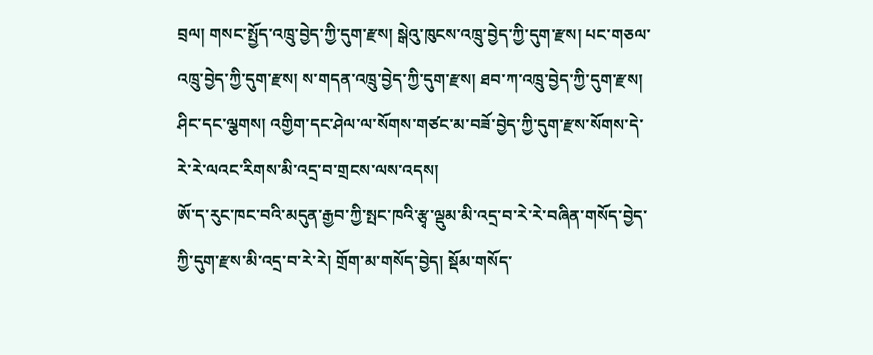བྲལ། གསང་སྤྱོད་འཁྲུ་བྱེད་ཀྱི་དུག་རྫས། སྒེའུ་ཁུངས་འཁྲུ་བྱེད་ཀྱི་དུག་རྫས། པང་གཅལ་འཁྲུ་བྱེད་ཀྱི་དུག་རྫས། ས་གདན་འཁྲུ་བྱེད་ཀྱི་དུག་རྫས། ཐབ་ཀ་འཁྲུ་བྱེད་ཀྱི་དུག་རྫས། ཤིང་དང་ལྕགས། འགྱིག་དང་ཤེལ་ལ་སོགས་གཙང་མ་བཟོ་བྱེད་ཀྱི་དུག་རྫས་སོགས་དེ་རེ་རེ་ལའང་རིགས་མི་འདྲ་བ་གྲངས་ལས་འདས།
ཨོ་ད་རུང་ཁང་བའི་མདུན་རྒྱབ་ཀྱི་སྤང་ཁའི་རྩྭ་ལྡུམ་མི་འདྲ་བ་རེ་རེ་བཞིན་གསོད་བྱེད་ཀྱི་དུག་རྫས་མི་འདྲ་བ་རེ་རེ། གྲོག་མ་གསོད་བྱེད། སྡོམ་གསོད་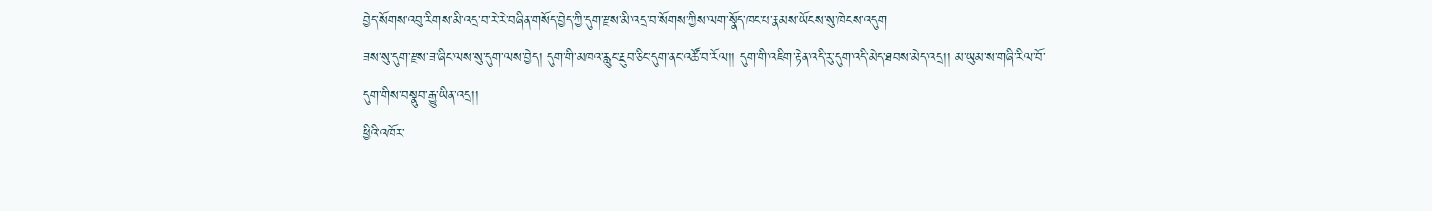བྱེད་སོགས་འབུ་རིགས་མི་འདྲ་བ་རེ་རེ་བཞིན་གསོད་བྱེད་ཀྱི་དུག་རྫས་མི་འདྲ་བ་སོགས་ཀྱིས་ལག་སྣོད་ཁང་པ་རྣམས་ཡོངས་སུ་ཁེངས་འདུག
ཟས་སུ་དུག་རྫས་ཟ་ཞིང་ལས་སུ་དུག་ལས་བྱེད། དུག་གི་མཁའ་རླུང་རྔུབ་ཅིང་དུག་ནང་འཚོ་བ་རོལ།། དུག་གི་འཇིག་རྟེན་འདི་རུ་དུག་འདི་མེད་ཐབས་མེད་འདྲ།། མ་ཡུམ་ས་གཞི་རིལ་བོ་དུག་གིས་བསྣུབ་རྒྱུ་ཡིན་འདྲ།།
ཕྱིའི་འཁོར་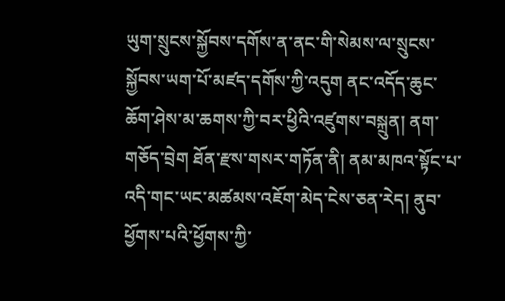ཡུག་སྲུངས་སྐྱོབས་དགོས་ན་ནང་གི་སེམས་ལ་སྲུངས་སྐྱོབས་ཡག་པོ་མཛད་དགོས་ཀྱི་འདུག ནང་འདོད་ཆུང་ཆོག་ཤེས་མ་ཆགས་ཀྱི་བར་ཕྱིའི་འཛུགས་བསྐྲུན། ནག་གཅོད་བྲེག ཐོན་རྫས་གསར་གཏོན་ནི། ནམ་མཁའ་སྟོང་པ་འདི་གང་ཡང་མཚམས་འཇོག་མེད་ངེས་ཅན་རེད། ནུབ་ཕྱོགས་པའི་ཕྱོགས་ཀྱི་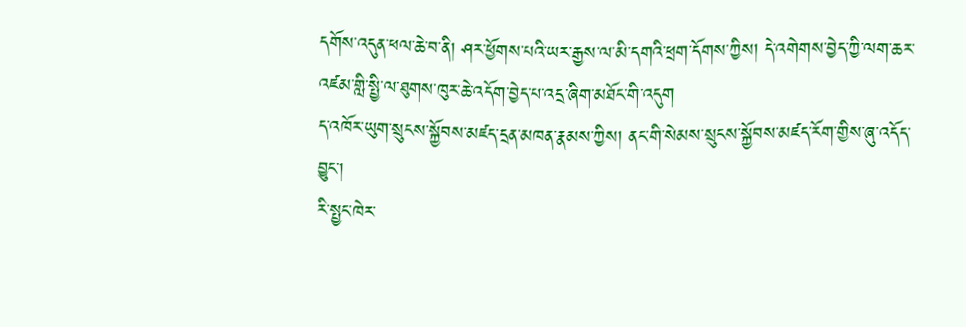དགོས་འདུན་ཕལ་ཆེ་བ་ནི། ཤར་ཕྱོགས་པའི་ཡར་རྒྱས་ལ་མི་དགའི་ཕྲག་དོགས་ཀྱིས། དེ་འགེགས་བྱེད་ཀྱི་ལག་ཆར་འཛམ་གླི་སྤྱི་ལ་ཐུགས་ཁུར་ཆེ་འདོག་བྱེད་པ་འདྲ་ཞིག་མཐོང་གི་འདུག
ད་འཁོར་ཡུག་སྲུངས་སྐྱོབས་མཛད་དྲན་མཁན་རྣམས་ཀྱིས། ནང་གི་སེམས་སྲུངས་སྐྱོབས་མཛད་རོག་གྱིས་ཞུ་འདོད་བྱུང་།
རི་སྤྱང་ཁེར་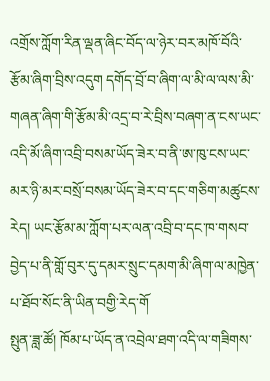འགྲོས་ཀློག་རིན་ལྡན་ཞིང་བོད་ལ་ཉེར་བར་མཁོ་བོའི་རྩོམ་ཞིག་བྲིས་འདུག དགོད་བྲོ་བ་ཞིག་ལ་མི་ལ་ལས་མི་གཞན་ཞིག་གི་རྩོམ་མི་འདྲ་བ་རེ་བྲིས་བཞག་ན་ངས་ཡང་འདི་མོ་ཞིག་འབྲི་བསམ་ཡོད་ཟེར་བ་ནི་ཨ་ཁུ་ངས་ཡང་མར་ཉི་མར་བསྲོ་བསམ་ཡོད་ཟེར་བ་དང་གཅིག་མཚུངས་རེད། ཡང་རྩོམ་མ་ཀློག་པར་ལན་འབྲི་བ་དང་ཁ་གསབ་བྱེད་པ་ནི་གློ་བུར་དུ་དམར་སྲུང་དམག་མི་ཞིག་ལ་མཁྱེན་པ་ཐོབ་སོང་ནི་ཡིན་བགྱི་རེད་གོ
སྤུན་ཟླ་ཚོ། ཁོམ་པ་ཡོད་ན་འབྲེལ་ཐག་འདི་ལ་གཟིགས་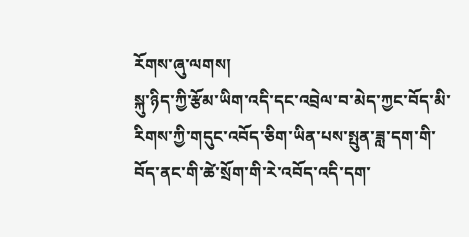རོགས་ཞུ་ལགས།
སྐུ་ཉིད་ཀྱི་རྩོམ་ཡིག་འདི་དང་འབྲེལ་བ་མེད་ཀྱང་བོད་མི་རིགས་ཀྱི་གདུང་འབོད་ཅིག་ཡིན་པས་སྤུན་ཟླ་དག་གི་བོད་ནང་གི་ཚེ་སྲོག་གི་རེ་འབོད་འདི་དག་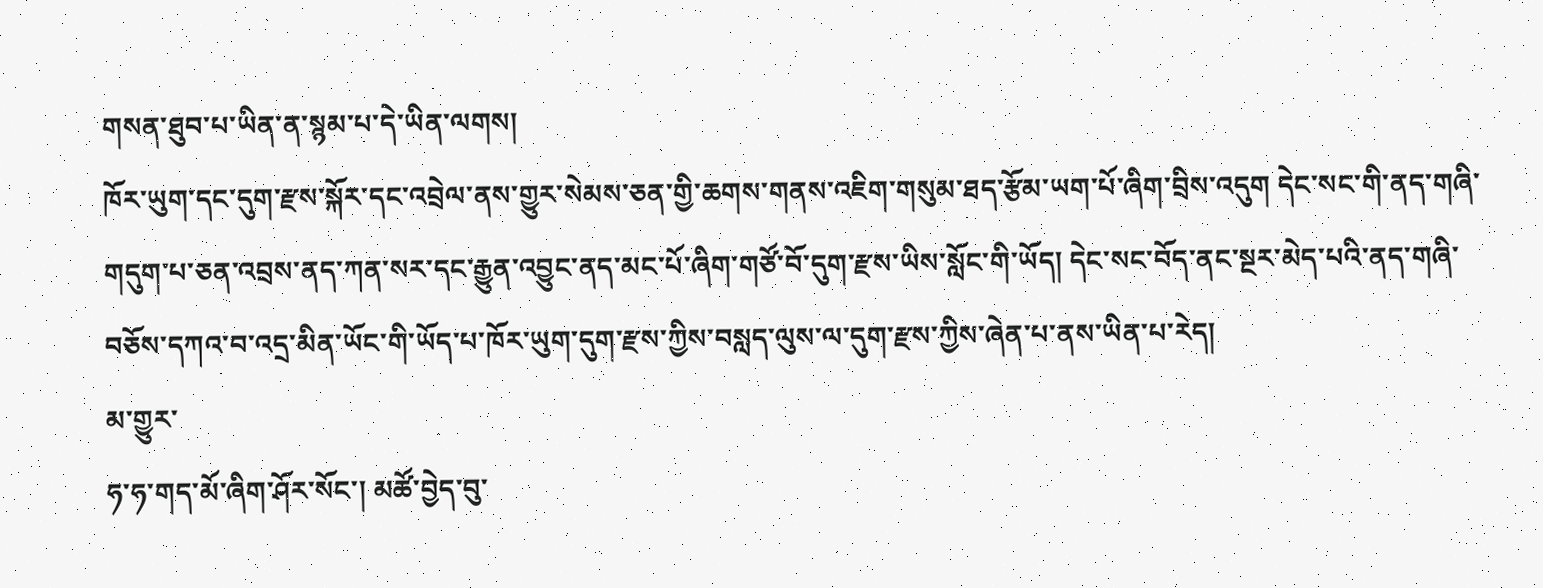གསན་ཐུབ་པ་ཡིན་ན་སྙམ་པ་དེ་ཡིན་ལགས།
ཁོར་ཡུག་དང་དུག་རྫས་སྐོར་དང་འབྲེལ་ནས་གྱུར་སེམས་ཅན་གྱི་ཆགས་གནས་འཇིག་གསུམ་ཐད་རྩོམ་ཡག་པོ་ཞིག་བྲིས་འདུག དེང་སང་གི་ནད་གཞི་གདུག་པ་ཅན་འབྲས་ནད་ཀན་སར་དང་རྒྱུན་འབྱུང་ནད་མང་པོ་ཞིག་གཙོ་བོ་དུག་རྫས་ཡིས་སློང་གི་ཡོད། དེང་སང་བོད་ནང་སྔར་མེད་པའི་ནད་གཞི་བཅོས་དཀའ་བ་འདྲ་མིན་ཡོང་གི་ཡོད་པ་ཁོར་ཡུག་དུག་རྫས་ཀྱིས་བསླད་ལུས་ལ་དུག་རྫས་ཀྱིས་ཞེན་པ་ནས་ཡིན་པ་རེད།
མ་གྱུར་
ཧ་ཧ་གད་མོ་ཞིག་ཤོར་སོང་། མཚོ་བྱེད་བུ་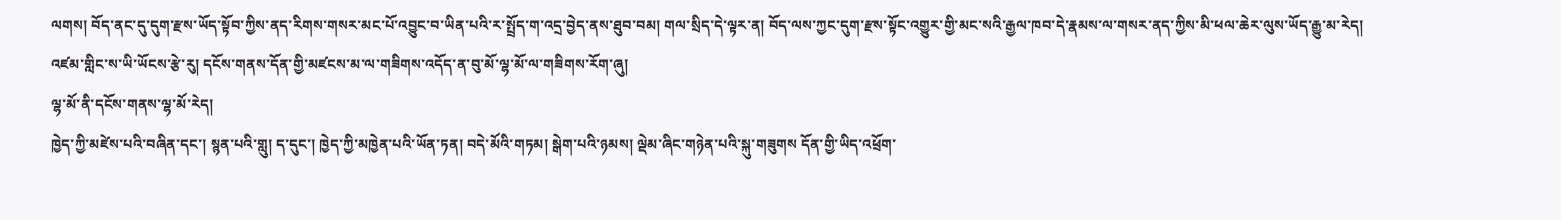ལགས། བོད་ནང་དུ་དུག་རྫས་ཡོད་སྟོབ་ཀྱིས་ནད་རིགས་གསར་མང་པོ་འབྱུང་བ་ཡིན་པའི་ར་སྤྲོད་ག་འདྲ་བྱེད་ནས་ཐུབ་བམ། གལ་སྲིད་དེ་ལྟར་ན། བོད་ལས་ཀྱང་དུག་རྫས་སྟོང་འགྱུར་གྱི་མང་སའི་རྒྱལ་ཁབ་དེ་རྣམས་ལ་གསར་ནད་ཀྱིས་མི་ཕལ་ཆེར་ལུས་ཡོད་རྒྱུ་མ་རེད།
འཛམ་གླིང་ས་ཡི་ཡོངས་རྩེ་རུ། དངོས་གནས་དོན་གྱི་མཛངས་མ་ལ་གཟིགས་འདོད་ན་བུ་མོ་ལྷ་མོ་ལ་གཟིགས་རོག་ཞུ།
ལྷ་མོ་ནི་དངོས་གནས་ལྷ་མོ་རེད།
ཁྱེད་ཀྱི་མཛེས་པའི་བཞིན་དང་། སྙན་པའི་གླུ། ད་དུང་། ཁྱེད་ཀྱི་མཁྱེན་པའི་ཡོན་ཏན། བདེ་མོའི་གཏམ། སྒེག་པའི་ཉམས། ལྡེམ་ཞིང་གཉེན་པའི་སྐུ་གཟུགས དོན་གྱི་ཡིད་འཕྲོག་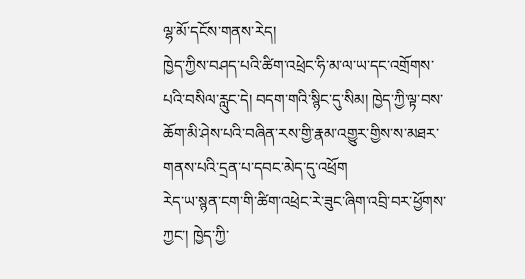ལྷ་མོ་དངོས་གནས་རེད།
ཁྱེད་ཀྱིས་བཤད་པའི་ཚིག་འཕྲེང་ཧི་མ་ལ་ཡ་དང་འགྲོགས་པའི་བསིལ་རླུང་དེ། བདག་གའི་སྙིང་དུ་སིམ། ཁྱེད་ཀྱི་ལྟ་བས་ཆོག་མི་ཤེས་པའི་བཞིན་རས་གྱི་རྣམ་འགྱུར་གྱིས་ས་མཐར་གནས་པའི་དྲན་པ་དབང་མེད་དུ་འཕྲོག
རེད་ཡ་སྙན་ངག་གི་ཚིག་འཕྲེང་རེ་ཟུང་ཞིག་འབྲི་བར་ཕྱོགས་ཀྱང་། ཁྱེད་ཀྱི་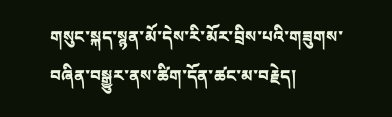གསུང་སྐད་སྙན་མོ་དེས་རི་མོར་བྲིས་པའི་གཟུགས་བཞིན་བསྒྱུར་ནས་ཚིག་དོན་ཚང་མ་བརྗེད།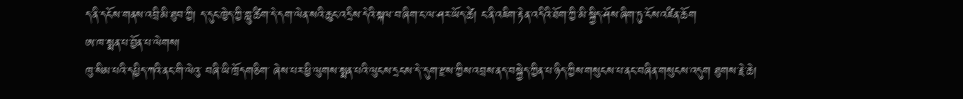ད་ནི་དངོས་གནས་འབྲི་མི་ཐུབ་ཀྱི། ད་དུང་ཁྱེད་ཀྱི་གླུ་ཚིག་དེ་དག་ལེན་སའི་ཆུང་འདྲིས་དེའི་སྐལ་བ་ཞིག་ང་ལ་ཤར་ཡོད་ཚེ། ང་ནི་འཇིག་རྟེན་འདིའི་ཐོག་ཀྱི་མི་སྐྱིད་ཤོས་ཞིག་ཏུ་ངོས་འཛིན་ཆོག
ཨ་ཁ་སྨན་པ་བྱོན་པ་ལེགས།
ཁུ་སིམ་པའི་དཔྱིད་ཀའི་ནང་གི་ལེའུ་ བཞི་ཡི་ཁྲོདགཅིག་ ཞེས་པར་ཕྱི་ལུགས་སྨན་པའི་ལུངས་དྲངས་དེ་་དུག་རྫས་ཀྱིས་འབྲས་ནད་བསྐྱེད་ཀྱིན་པ་ཉིད་ཀྱིས་གསུངས་པ་ནང་བཞིན་གསུངས་འདུག ཐུགས་རྗེ་ཆེ།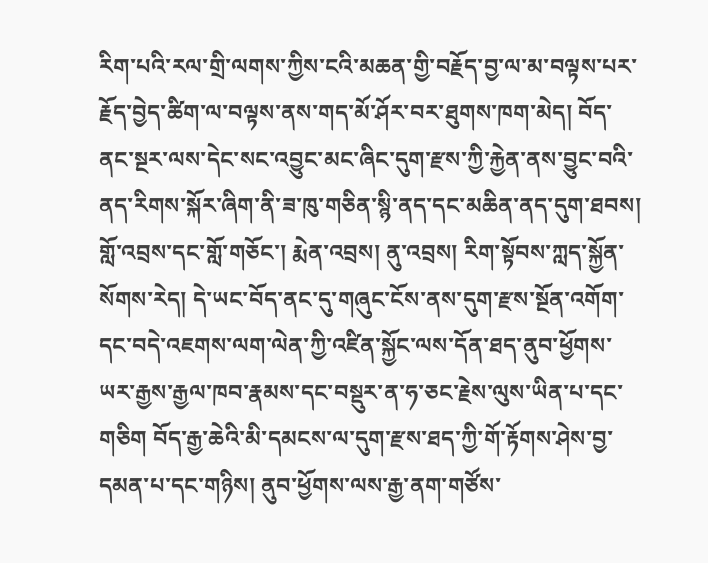རིག་པའི་རལ་གྲི་ལགས་ཀྱིས་ངའི་མཆན་གྱི་བརྗོད་བྱ་ལ་མ་བལྟས་པར་རྗོད་བྱེད་ཚིག་ལ་བལྟས་ནས་གད་མོ་ཤོར་བར་ཐུགས་ཁག་མེད། བོད་ནང་སྔར་ལས་དེང་སང་འབྱུང་མང་ཞིང་དུག་རྫས་ཀྱི་རྐྱེན་ནས་བྱུང་བའི་ནད་རིགས་སྐོར་ཞིག་ནི་ཟ་ཁུ་གཅིན་སྙི་ནད་དང་མཆིན་ནད་དུག་ཐབས། གློ་འབྲས་དང་གློ་གཅོང་། རྨེན་འབྲས། ནུ་འབྲས། རིག་སྟོབས་ཀླད་སྐྱོན་སོགས་རེད། དེ་ཡང་བོད་ནང་དུ་གཞུང་ངོས་ནས་དུག་རྫས་སྔོན་འགོག་དང་བདེ་འཇགས་ལག་ལེན་ཀྱི་འཛིན་སྐྱོང་ལས་དོན་ཐད་ནུབ་ཕྱོགས་ཡར་རྒྱས་རྒྱལ་ཁབ་རྣམས་དང་བསྡུར་ན་ཧ་ཅང་རྗེས་ལུས་ཡིན་པ་དང་གཅིག བོད་རྒྱ་ཆེའི་མི་དམངས་ལ་དུག་རྫས་ཐད་ཀྱི་གོ་རྟོགས་ཤེས་བྱ་དམན་པ་དང་གཉིས། ནུབ་ཕྱོགས་ལས་རྒྱ་ནག་གཙོས་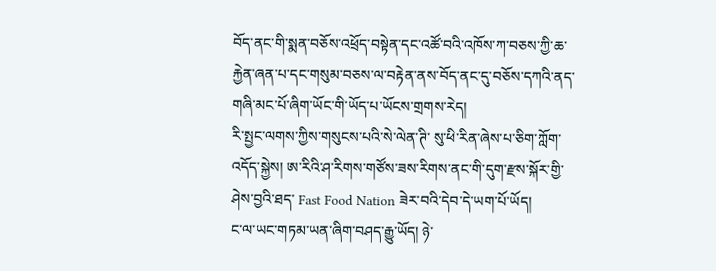བོད་ནང་གི་སྨན་བཅོས་འཕྲོད་བསྟེན་དང་འཚོ་བའི་འཁོས་ཀ་བཅས་ཀྱི་ཆ་རྐྱེན་ཞན་པ་དང་གསུམ་བཅས་ལ་བརྟེན་ནས་བོད་ནང་དུ་བཅོས་དཀའི་ནད་གཞི་མང་པོ་ཞིག་ཡོང་གི་ཡོད་པ་ཡོངས་གྲགས་རེད།
རི་སྤྱང་ལགས་ཀྱིས་གསུངས་པའི་སེ་ལེན་ཊི་ སུ་ཕི་རིན་ཞེས་པ་ཅིག་ཀློག་འདོད་སྐྱེས། ཨ་རིའི་ཤ་རིགས་གཙོས་ཟས་རིགས་ནང་གི་དུག་རྫས་སྐོར་གྱི་ཤེས་བྱའི་ཐད་ Fast Food Nation ཟེར་བའི་དེབ་དེ་ཡག་པོ་ཡོད།
ང་ལ་ཡང་གཏམ་ཡན་ཞིག་བཤད་རྒྱུ་ཡོད། ཉེ་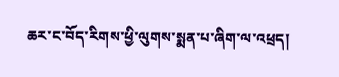ཆར་ང་བོད་རིགས་ཕྱི་ལུགས་སྨན་པ་ཞིག་ལ་འཕྲད།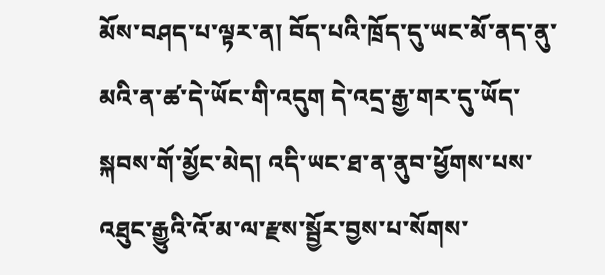མོས་བཤད་པ་ལྟར་ན། བོད་པའི་ཁྲོད་དུ་ཡང་མོ་ནད་ནུ་མའི་ན་ཚ་དེ་ཡོང་གི་འདུག དེ་འདྲ་རྒྱ་གར་དུ་ཡོད་སྐབས་གོ་མྱོང་མེད། འདི་ཡང་ཐ་ན་ནུབ་ཕྱོགས་པས་འཐུང་རྒྱུའི་འོ་མ་ལ་རྫས་སྦྱོར་བྱས་པ་སོགས་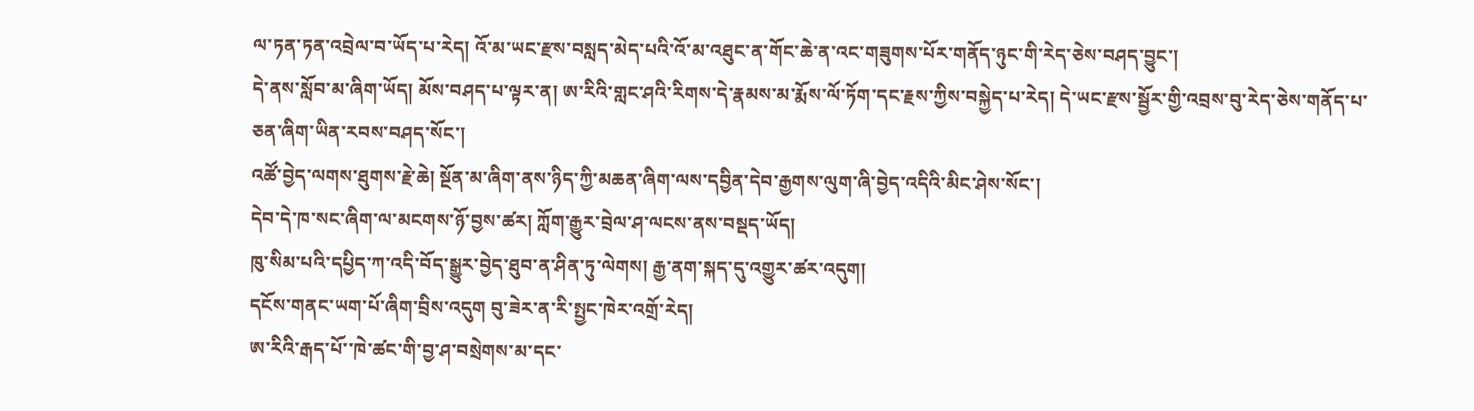ལ་ཏན་ཏན་འབྲེལ་བ་ཡོད་པ་རེད། འོ་མ་ཡང་རྫས་བསླད་མེད་པའི་འོ་མ་འཐུང་ན་གོང་ཆེ་ན་འང་གཟུགས་པོར་གནོད་ཉུང་གི་རེད་ཅེས་བཤད་བྱུང་།
དེ་ནས་སློབ་མ་ཞིག་ཡོད། མོས་བཤད་པ་ལྟར་ན། ཨ་རིའི་གླང་ཤའི་རིགས་དེ་རྣམས་མ་རྨོས་ལོ་ཏོག་དང་རྗས་ཀྱིས་བསྐྱེད་པ་རེད། དེ་ཡང་རྫས་སྦྱོར་གྱི་འབྲས་བུ་རེད་ཅེས་གནོད་པ་ཅན་ཞིག་ཡིན་རབས་བཤད་སོང་།
འཚོ་བྱེད་ལགས་ཐུགས་རྗེ་ཆེ། སྔོན་མ་ཞིག་ནས་ཉིད་ཀྱི་མཆན་ཞིག་ལས་དབྱིན་དེབ་རྒྱགས་ལུག་ཞི་བྱེད་འདིའི་མིང་ཤེས་སོང་།
དེབ་དེ་ཁ་སང་ཞིག་ལ་མངགས་ཉོ་བྱས་ཚར། ཀློག་རྒྱུར་བྲེལ་ཤ་ལངས་ནས་བསྡད་ཡོད།
ཁུ་སིམ་པའི་དཔྱིད་ཀ་འདི་བོད་སྒྱུར་བྱེད་ཐུབ་ན་ཤིན་ཏུ་ལེགས། རྒྱ་ནག་སྐད་དུ་འགྱུར་ཚར་འདུག།
དངོས་གནང་ཡག་པོ་ཞིག་བྲིས་འདུག བུ་ཟེར་ན་རི་སྤྱང་ཁེར་འགྲོ་རེད།
ཨ་རིའི་རྒད་པོ་་ཁེ་ཚང་གི་བྱ་ཤ་བསྲེགས་མ་དང་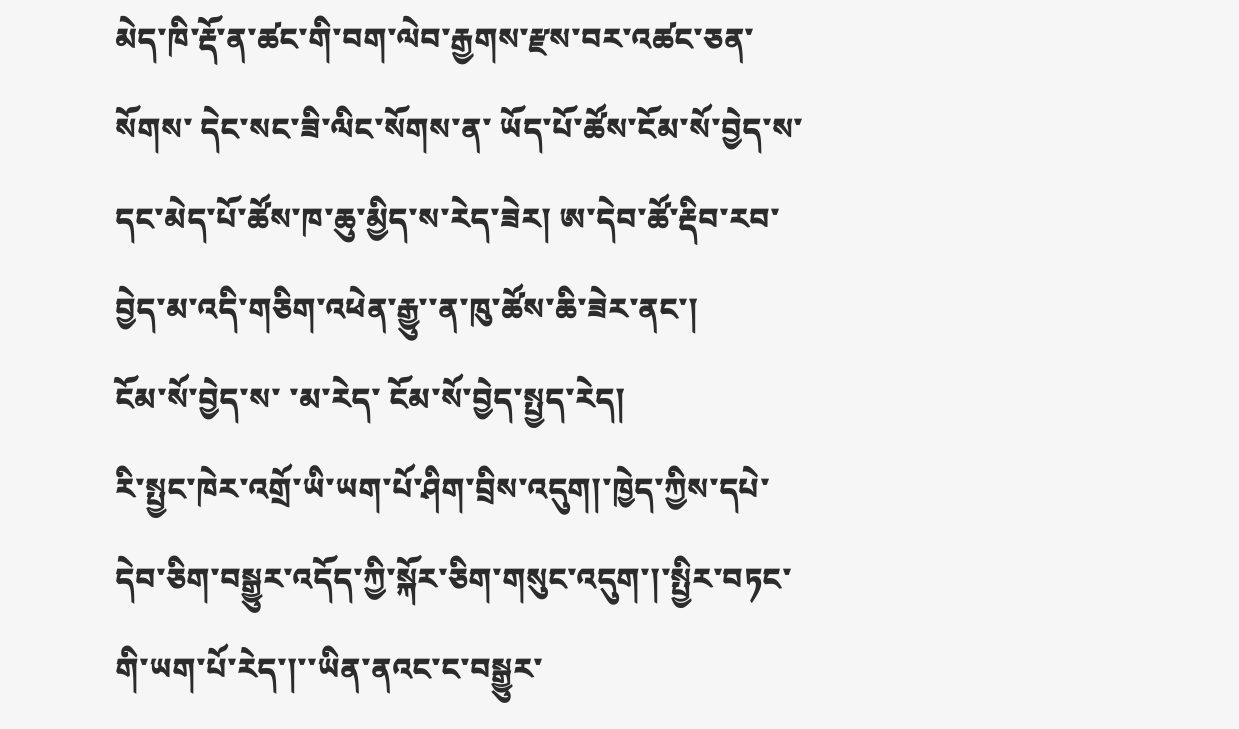མེད་ཁི་རྡོ་ན་ཚང་གི་བག་ལེབ་རྒྱགས་རྫས་བར་འཚང་ཅན་སོགས་ དེང་སང་ཟི་ལིང་སོགས་ན་ ཡོད་པོ་ཚོས་ངོམ་སོ་བྱེད་ས་དང་མེད་པོ་ཚོས་ཁ་ཆུ་མྱིད་ས་རེད་ཟེར། ཨ་དེབ་ཚོ་རྡིབ་རབ་བྱེད་མ་འདི་གཅིག་འཕེན་རྒྱུ་་ན་ཁུ་ཚོས་ཆི་ཟེར་ནང་།
ངོམ་སོ་བྱེད་ས་ ་མ་རེད་ ངོམ་སོ་བྱེད་སྤྱད་རེད།
རི་སྤྱང་ཁེར་འགྲོ་ཡི་ཡག་པོ་ཤིག་བྲིས་འདུག།་ཁྱེད་ཀྱིས་དཔེ་དེབ་ཅིག་བསྒྱུར་འདོད་ཀྱི་སྐོར་ཅིག་གསུང་འདུག་།་སྤྱིར་བཏང་གི་ཡག་པོ་རེད་།་་ཡིན་ནའང་ང་བསྒྱུར་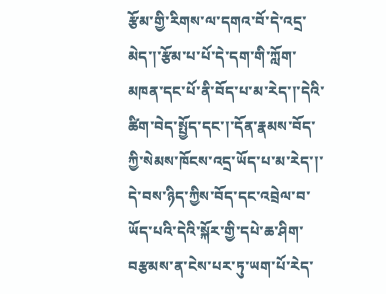རྩོམ་གྱི་རིགས་ལ་དགའ་བོ་དེ་འདྲ་མེད་།་རྩོམ་པ་པོ་དེ་དག་གི་ཀློག་མཁན་དང་པོ་ནི་བོད་པ་མ་རེད་།་དེའི་ཚིག་བེད་སྤྱོད་དང་།་དོན་རྣམས་བོད་ཀྱི་སེམས་ཁོངས་འདྲ་ཡོད་པ་མ་རེད་།་དེ་བས་ཉིད་ཀྱིས་བོད་དང་འབྲེལ་བ་ཡོད་པའི་དེའི་སྐོར་གྱི་དཔེ་ཆ་ཤིག་བརྩམས་ན་ངེས་པར་ཏུ་ཡག་པོ་རེད་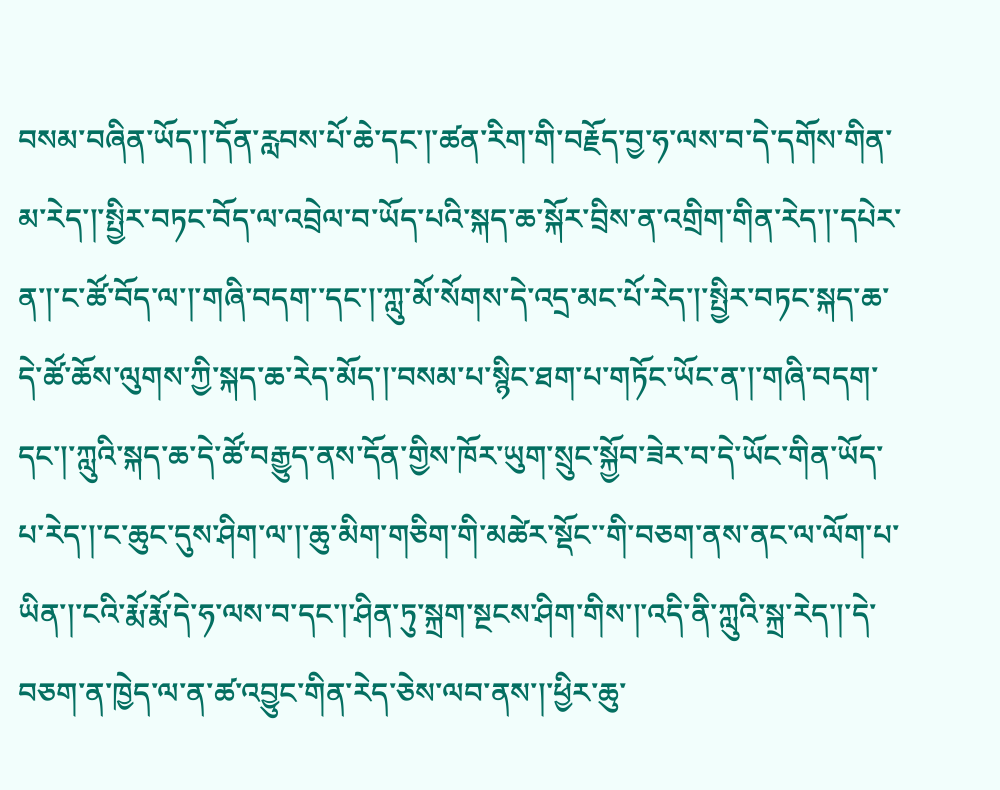བསམ་བཞིན་ཡོད་།་དོན་རླབས་པོ་ཆེ་དང་།་ཚན་རིག་གི་བརྗོད་བྱ་ཧ་ལས་བ་དེ་དགོས་གིན་མ་རེད་།་སྤྱིར་བཏང་བོད་ལ་འབྲེལ་བ་ཡོད་པའི་སྐད་ཆ་སྐོར་བྲིས་ན་འགྲིག་གིན་རེད་།་དཔེར་ན་།་ང་ཚོ་བོད་ལ་།་གཞི་བདག་་དང་།་ཀླུ་མོ་སོགས་དེ་འདྲ་མང་པོ་རེད་།་སྤྱིར་བཏང་སྐད་ཆ་དེ་ཚོ་ཆོས་ལུགས་ཀྱི་སྐད་ཆ་རེད་མོད་།་བསམ་པ་སྙིང་ཐག་པ་གཏོང་ཡོང་ན་།་གཞི་བདག་དང་།་ཀླུའི་སྐད་ཆ་དེ་ཚོ་བརྒྱུད་ནས་དོན་གྱིས་ཁོར་ཡུག་སྲུང་སྐྱོབ་ཟེར་བ་དེ་ཡོང་གིན་ཡོད་པ་རེད་།་ང་ཆུང་དུས་ཤིག་ལ་།་ཆུ་མིག་གཅིག་གི་མཚེར་སྡོང་་གི་བཅག་ནས་ནང་ལ་ལོག་པ་ཡིན་།་ངའི་རྨོ་རྨོ་དེ་ཧ་ལས་བ་དང་།་ཤིན་ཏུ་སྐྲག་སྔངས་ཤིག་གིས་།་འདི་ནི་ཀླུའི་སྐྲ་རེད་།་དེ་བཅག་ན་ཁྱེད་ལ་ན་ཚ་འབྱུང་གིན་རེད་ཅེས་ལབ་ནས་།་ཕྱིར་ཆུ་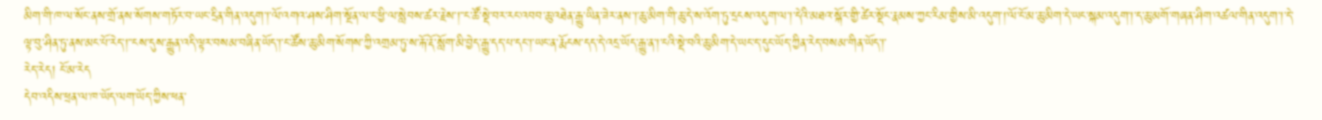མིག་གི་ཁ་ལ་སོང་ནས་གྲོ་ནས་སོགས་གཏོར་བ་ཡང་དྲིན་གིན་འདུག་།་ལོ་འགའ་ཤས་ཤིག་སྔོན་ལ་ང་ཕྱི་ལ་སླེབས་ཚར་རྗེས་།་་ང་ཚོ་སྡེ་བར་རང་འབབ་ཆུ་འཐེན་རྒྱུ་ཡིན་ཟེར་ནས་།་ཆུ་མིག་གི་ཆུ་དེ་ས་འོག་ཏུ་དྲངས་འདུག་ལ་།་དེའི་མཐའ་སྐོར་གྱི་ཚེར་སྡོང་རྣམས་ཀྱང་རིམ་གྱིས་མི་འདུག་།་ལོ་ངོ་མ་ཆུ་མིག་དེ་ཡང་སྐམ་འདུག་།་ད་ཆུ་མགོ་གཞན་ཤིག་འཚལ་གིན་འདུག་།་དེ་ལྟ་བུ་ཤིན་ཏུ་ནས་མང་པོ་རེད་།་་ངས་དུས་རྒྱུན་འདི་ལྟར་བསམ་བཞིན་ཡོད་།་ང་ཚོས་ཆུ་མིག་སོགས་ཀྱི་འགྲམ་ཏུ་ས་རྐོ་རྡོ་སློག་མི་བྱེད་རྒྱུ་དད་པ་དང་།་ཡང་ན་རྨོངས་དད་དེ་འདྲ་ཡོད་རྒྱུ་ན་།་ངའི་སྡེ་བའི་ཆུ་མིག་དེ་ཡང་ད་དུང་ཡོད་ཀྱིན་རེད་བསམ་གིན་ཡོད་།་
རེད་རེད། ངོ་མ་རེད
དེབ་འདིས་ཕྲན་ལ་ཁ་ཡོད་ལག་ཡོད་ཀྱིས་ཕན་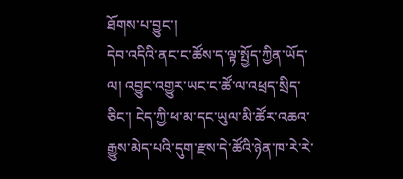ཐོགས་པ་བྱུང་།
དེབ་འདིའི་ནང་ང་ཚོས་ད་ལྟ་སྤྱོད་ཀྱིན་ཡོད་ལ། འབྱུང་འགྱུར་ཡང་ང་ཚོ་ལ་འཕྲད་སྲིད་ཅིང་། ངེད་ཀྱི་ཕ་མ་དང་ཡུལ་མི་ཚོར་འཆའ་རྒྱུས་མེད་པའི་དུག་རྫས་དེ་ཚོའི་ཉེན་ཁ་རེ་རེ་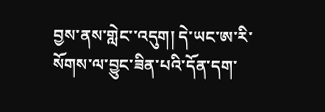བྱས་ནས་གླེང་་འདུག། དེ་ཡང་ཨ་རི་སོགས་ལ་བྱུང་ཟིན་པའི་དོན་དག་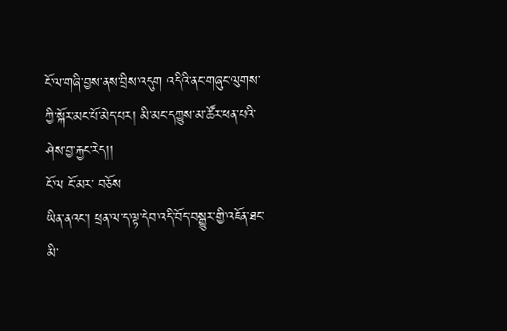ངོ་ལ་གཞི་བྱས་ནས་བྲིས་འདུག འདིའི་ནང་གཞུང་ལུགས་ཀྱི་སྐོར་མང་པོ་མེད་པར། མི་མང་དཀྱུས་མ་ཚོར་ཕན་པའི་ཤེས་བྱ་རྐྱང་རེད།།
ངོ་ལ ངོ་མར་ བཅོས
ཡིན་ནའང་། ཕྲན་ལ་ད་ལྟ་དེབ་འདི་བོད་བསྒྱུར་གྱི་འཇོན་ཐང་མི་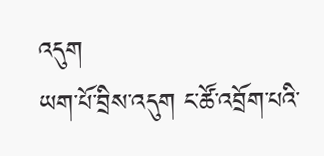འདུག
ཡག་པོ་བྲིས་འདུག ང་ཚོ་འབྲོག་པའི་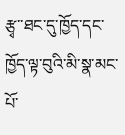རྩྭ་་ཐང་དུ་ཁྱོད་དང་ཁྱོད་ལྟ་བུའི་མི་སྣ་མང་པོ་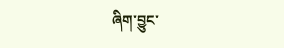ཞིག་བྱུང་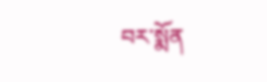བར་སྨོན